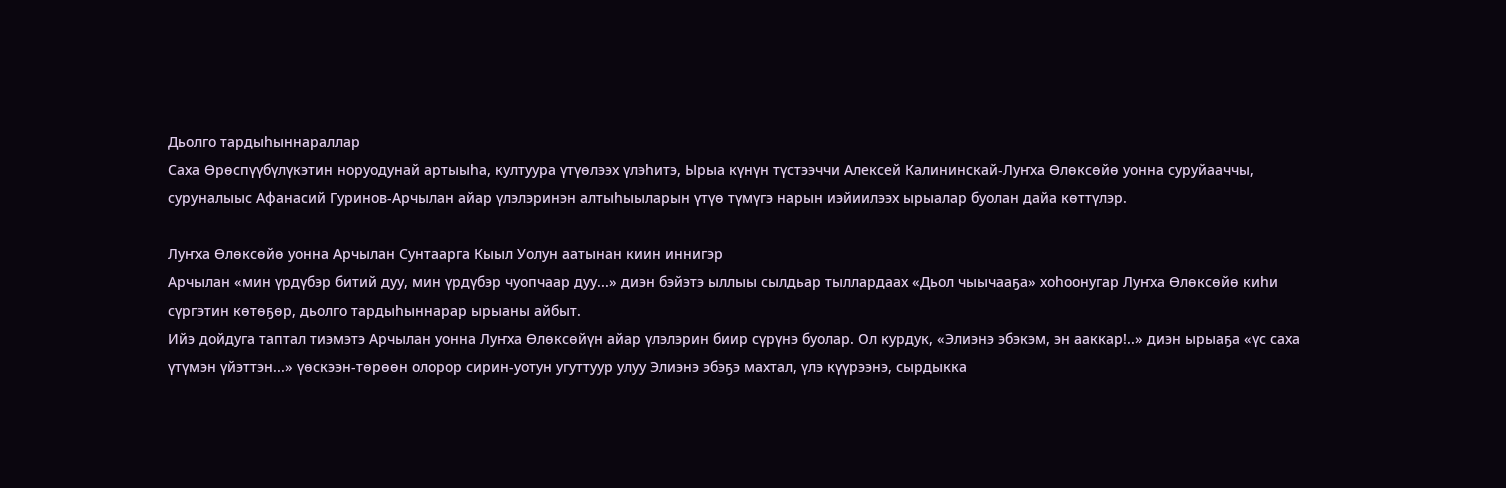Дьолго тардыһыннараллар
Саха Өрөспүүбүлүкэтин норуодунай артыыһа, култуура үтүөлээх үлэһитэ, Ырыа күнүн түстээччи Алексей Калининскай-Луҥха Өлөксөйө уонна суруйааччы, суруналыыс Афанасий Гуринов-Арчылан айар үлэлэринэн алтыһыыларын үтүө түмүгэ нарын иэйиилээх ырыалар буолан дайа көттүлэр.

Луҥха Өлөксөйө уонна Арчылан Сунтаарга Кыыл Уолун аатынан киин иннигэр
Арчылан «мин үрдүбэр битий дуу, мин үрдүбэр чуопчаар дуу...» диэн бэйэтэ ыллыы сылдьар тыллардаах «Дьол чыычааҕа» хоһоонугар Луҥха Өлөксөйө киһи сүргэтин көтөҕөр, дьолго тардыһыннарар ырыаны айбыт.
Ийэ дойдуга таптал тиэмэтэ Арчылан уонна Луҥха Өлөксөйүн айар үлэлэрин биир сүрүнэ буолар. Ол курдук, «Элиэнэ эбэкэм, эн ааккар!..» диэн ырыаҕа «үс саха үтүмэн үйэттэн...» үөскээн-төрөөн олорор сирин-уотун угуттуур улуу Элиэнэ эбэҕэ махтал, үлэ күүрээнэ, сырдыкка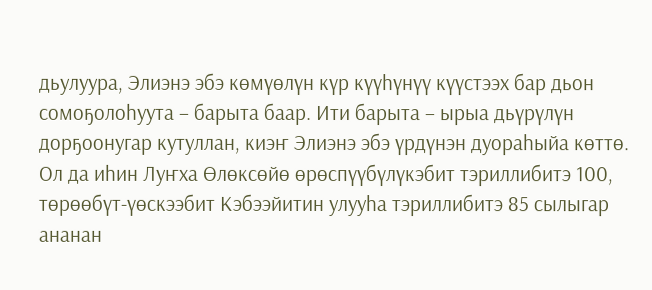дьулуура, Элиэнэ эбэ көмүөлүн күр күүһүнүү күүстээх бар дьон сомоҕолоһуута – барыта баар. Ити барыта – ырыа дьүрүлүн дорҕоонугар кутуллан, киэҥ Элиэнэ эбэ үрдүнэн дуораһыйа көттө. Ол да иһин Луҥха Өлөксөйө өрөспүүбүлүкэбит тэриллибитэ 100, төрөөбүт-үөскээбит Кэбээйитин улууһа тэриллибитэ 85 сылыгар ананан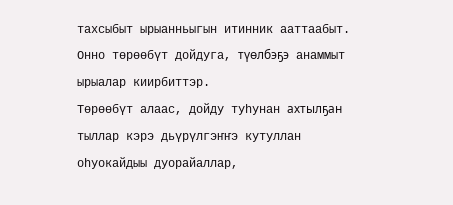тахсыбыт ырыанньыгын итинник ааттаабыт. Онно төрөөбүт дойдуга, түөлбэҕэ анаммыт ырыалар киирбиттэр.
Төрөөбүт алаас, дойду туһунан ахтылҕан тыллар кэрэ дьүрүлгэҥҥэ кутуллан оһуокайдыы дуорайаллар,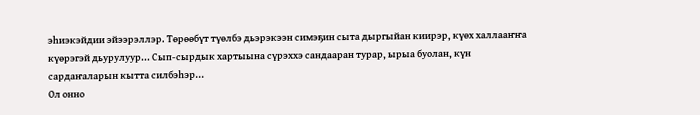эһиэкэйдии эйээрэллэр. Төрөөбүт түөлбэ дьэрэкээн симэҕин сыта дыргыйан киирэр, күөх халлааҥҥа күөрэгэй дьурулуур... Сып-сырдык хартыына сүрэххэ сандааран турар, ырыа буолан, күн сардаҥаларын кытта силбэһэр...
Ол онно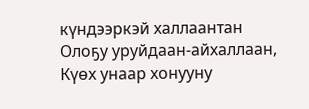күндээркэй халлаантан
Олоҕу уруйдаан-айхаллаан,
Күөх унаар хонууну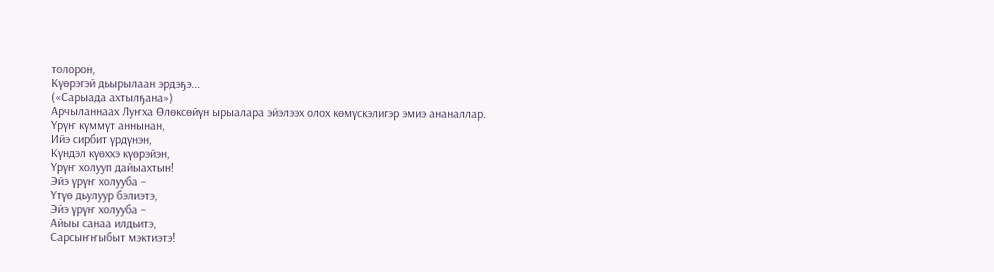толорон,
Күөрэгэй дьырылаан эрдэҕэ...
(«Сарыада ахтылҕана»)
Арчыланнаах Луҥха Өлөксөйүн ырыалара эйэлээх олох көмүскэлигэр эмиэ ананаллар.
Үрүҥ күммүт аннынан,
Ийэ сирбит үрдүнэн,
Күндэл күөххэ күөрэйэн,
Үрүҥ холууп дайыахтын!
Эйэ үрүҥ холууба –
Үтүө дьулуур бэлиэтэ,
Эйэ үрүҥ холууба –
Айыы санаа илдьитэ,
Сарсыҥҥыбыт мэктиэтэ!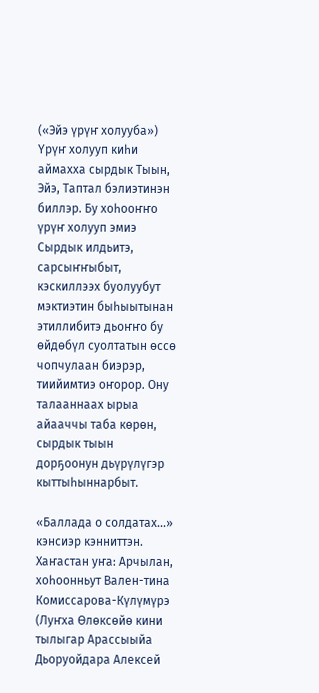(«Эйэ үрүҥ холууба»)
Үрүҥ холууп киһи аймахха сырдык Тыын, Эйэ, Таптал бэлиэтинэн биллэр. Бу хоһооҥҥо үрүҥ холууп эмиэ Сырдык илдьитэ, сарсыҥҥыбыт, кэскиллээх буолуубут мэктиэтин быһыытынан этиллибитэ дьоҥҥо бу өйдөбүл суолтатын өссө чопчулаан биэрэр, тиийимтиэ оҥорор. Ону талааннаах ырыа айааччы таба көрөн, сырдык тыын дорҕоонун дьүрүлүгэр кыттыһыннарбыт.

«Баллада о солдатах...» кэнсиэр кэнниттэн. Хаҥастан уҥа: Арчылан, хоһоонньут Вален-тина Комиссарова-Күлүмүрэ (Луҥха Өлөксөйө кини тылыгар Арассыыйа Дьоруойдара Алексей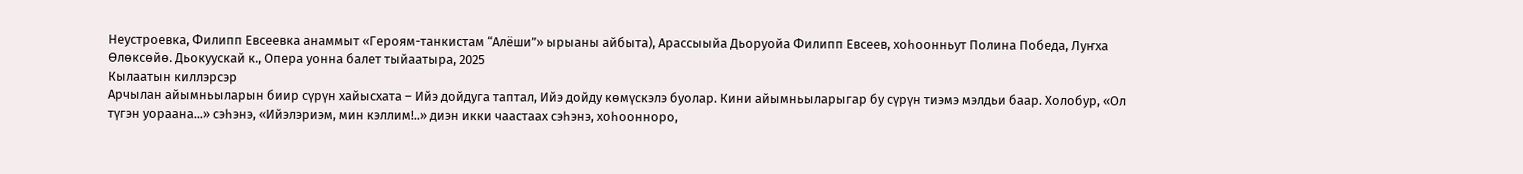Неустроевка, Филипп Евсеевка анаммыт «Героям-танкистам “Алёши”» ырыаны айбыта), Арассыыйа Дьоруойа Филипп Евсеев, хоһоонньут Полина Победа, Луҥха Өлөксөйө. Дьокуускай к., Опера уонна балет тыйаатыра, 2025
Кылаатын киллэрсэр
Арчылан айымньыларын биир сүрүн хайысхата – Ийэ дойдуга таптал, Ийэ дойду көмүскэлэ буолар. Кини айымньыларыгар бу сүрүн тиэмэ мэлдьи баар. Холобур, «Ол түгэн уораана...» сэһэнэ, «Ийэлэриэм, мин кэллим!..» диэн икки чаастаах сэһэнэ, хоһоонноро,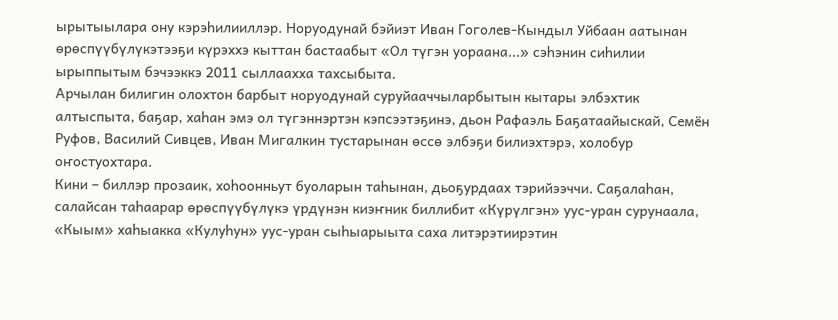ырытыылара ону кэрэһилииллэр. Норуодунай бэйиэт Иван Гоголев-Кындыл Уйбаан аатынан өрөспүүбүлүкэтээҕи күрэххэ кыттан бастаабыт «Ол түгэн уораана...» сэһэнин сиһилии ырыппытым бэчээккэ 2011 сыллаахха тахсыбыта.
Арчылан билигин олохтон барбыт норуодунай суруйааччыларбытын кытары элбэхтик алтыспыта, баҕар, хаһан эмэ ол түгэннэртэн кэпсээтэҕинэ, дьон Рафаэль Баҕатаайыскай, Семён Руфов, Василий Сивцев, Иван Мигалкин тустарынан өссө элбэҕи билиэхтэрэ, холобур оҥостуохтара.
Кини – биллэр прозаик, хоһоонньут буоларын таһынан, дьоҕурдаах тэрийээччи. Саҕалаһан, салайсан таһаарар өрөспүүбүлүкэ үрдүнэн киэҥник биллибит «Күрүлгэн» уус-уран сурунаала, «Кыым» хаһыакка «Кулуһун» уус-уран сыһыарыыта саха литэрэтиирэтин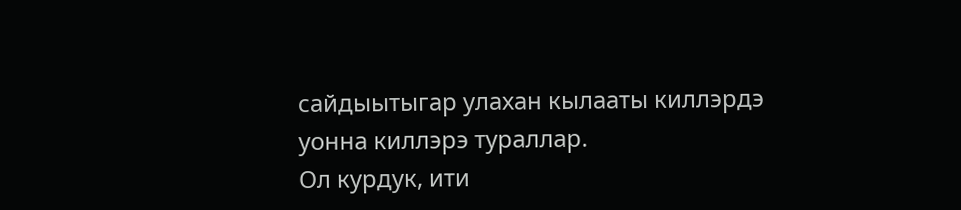сайдыытыгар улахан кылааты киллэрдэ уонна киллэрэ тураллар.
Ол курдук, ити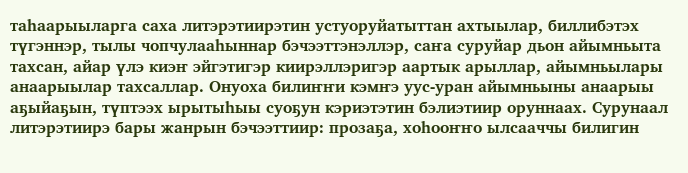таһаарыыларга саха литэрэтиирэтин устуоруйатыттан ахтыылар, биллибэтэх түгэннэр, тылы чопчулааһыннар бэчээттэнэллэр, саҥа суруйар дьон айымньыта тахсан, айар үлэ киэҥ эйгэтигэр киирэллэригэр аартык арыллар, айымньылары анаарыылар тахсаллар. Онуоха билиҥҥи кэмҥэ уус-уран айымньыны анаарыы аҕыйаҕын, түптээх ырытыһыы суоҕун кэриэтэтин бэлиэтиир оруннаах. Сурунаал литэрэтиирэ бары жанрын бэчээттиир: прозаҕа, хоһооҥҥо ылсааччы билигин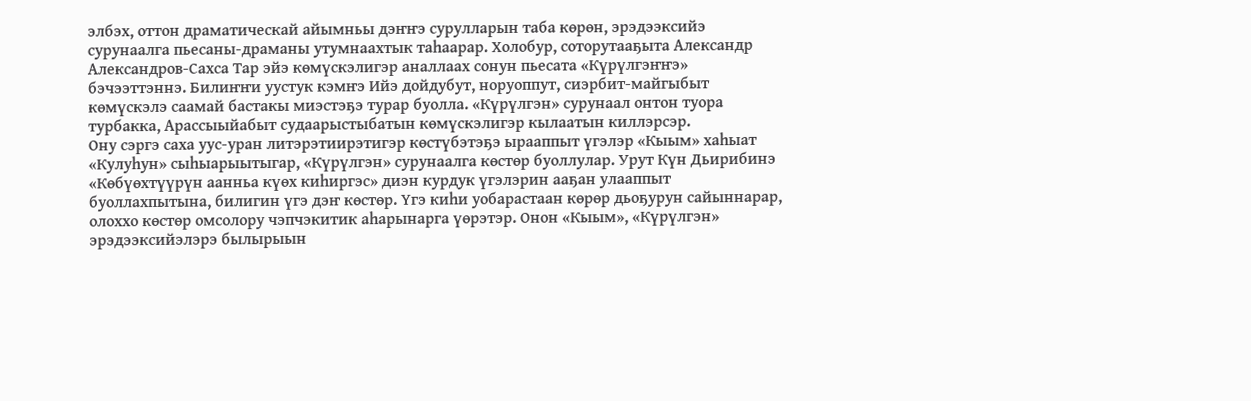элбэх, оттон драматическай айымньы дэҥҥэ сурулларын таба көрөн, эрэдээксийэ сурунаалга пьесаны-драманы утумнаахтык таһаарар. Холобур, соторутааҕыта Александр Александров-Сахса Тар эйэ көмүскэлигэр аналлаах сонун пьесата «Күрүлгэҥҥэ» бэчээттэннэ. Билиҥҥи уустук кэмҥэ Ийэ дойдубут, норуоппут, сиэрбит-майгыбыт көмүскэлэ саамай бастакы миэстэҕэ турар буолла. «Күрүлгэн» сурунаал онтон туора турбакка, Арассыыйабыт судаарыстыбатын көмүскэлигэр кылаатын киллэрсэр.
Ону сэргэ саха уус-уран литэрэтиирэтигэр көстүбэтэҕэ ырааппыт үгэлэр «Кыым» хаһыат «Кулуһун» сыһыарыытыгар, «Күрүлгэн» сурунаалга көстөр буоллулар. Урут Күн Дьирибинэ «Көбүөхтүүрүн аанньа күөх киһиргэс» диэн курдук үгэлэрин ааҕан улааппыт буоллахпытына, билигин үгэ дэҥ көстөр. Үгэ киһи уобарастаан көрөр дьоҕурун сайыннарар, олоххо көстөр омсолору чэпчэкитик аһарынарга үөрэтэр. Онон «Кыым», «Күрүлгэн» эрэдээксийэлэрэ былырыын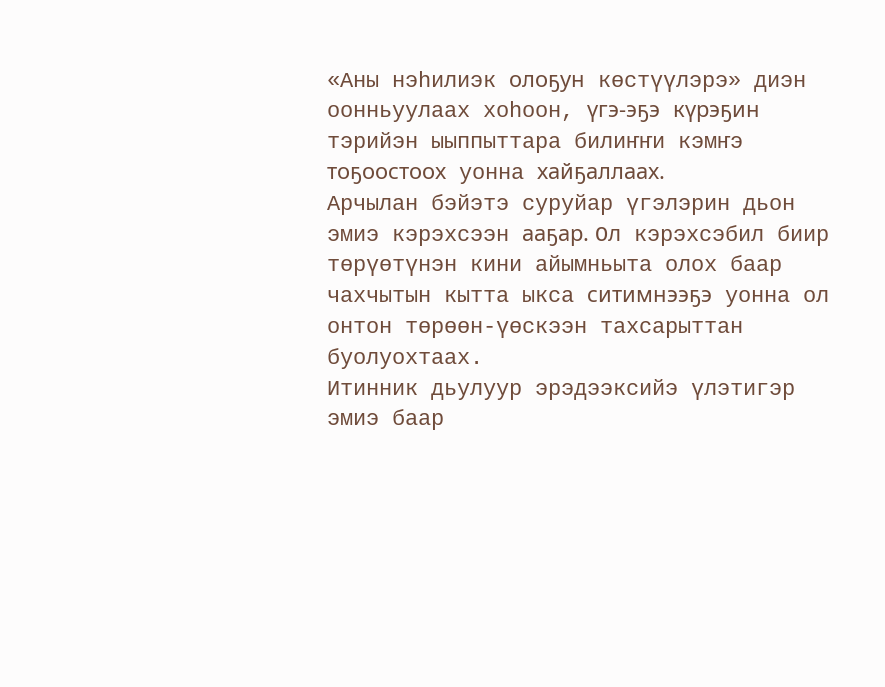«Аны нэһилиэк олоҕун көстүүлэрэ» диэн оонньуулаах хоһоон, үгэ-эҕэ күрэҕин тэрийэн ыыппыттара билиҥҥи кэмҥэ тоҕоостоох уонна хайҕаллаах.
Арчылан бэйэтэ суруйар үгэлэрин дьон эмиэ кэрэхсээн ааҕар. Ол кэрэхсэбил биир төрүөтүнэн кини айымньыта олох баар чахчытын кытта ыкса ситимнээҕэ уонна ол онтон төрөөн-үөскээн тахсарыттан буолуохтаах.
Итинник дьулуур эрэдээксийэ үлэтигэр эмиэ баар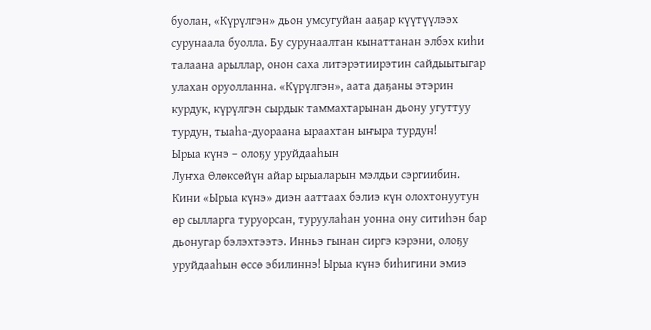буолан, «Күрүлгэн» дьон умсугуйан ааҕар күүтүүлээх сурунаала буолла. Бу сурунаалтан кынаттанан элбэх киһи талаана арыллар, онон саха литэрэтиирэтин сайдыытыгар улахан оруолланна. «Күрүлгэн», аата даҕаны этэрин курдук, күрүлгэн сырдык таммахтарынан дьону угуттуу турдун, тыаһа-дуораана ыраахтан ыҥыра турдун!
Ырыа күнэ – олоҕу уруйдааһын
Луҥха Өлөксөйүн айар ырыаларын мэлдьи сэргиибин. Кини «Ырыа күнэ» диэн ааттаах бэлиэ күн олохтонуутун өр сылларга туруорсан, туруулаһан уонна ону ситиһэн бар дьонугар бэлэхтээтэ. Инньэ гынан сиргэ кэрэни, олоҕу уруйдааһын өссө эбилиннэ! Ырыа күнэ биһигини эмиэ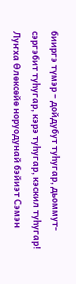бииргэ түмэр – дойдубут туһугар, дьоммут-сэргэбит туһугар, кэрэ туһугар, кэскил туһугар!
Луҥха Өлөксөйө норуодунай бэйиэт Сэмэн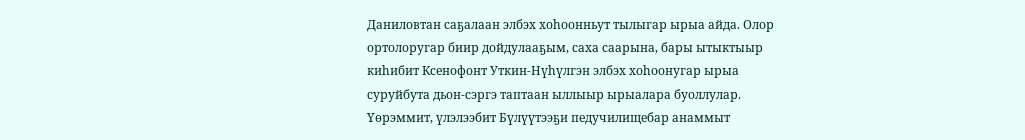Даниловтан саҕалаан элбэх хоһоонньут тылыгар ырыа айда. Олор ортолоругар биир дойдулааҕым, саха саарына, бары ытыктыыр киһибит Ксенофонт Уткин-Нүһүлгэн элбэх хоһоонугар ырыа суруйбута дьон-сэргэ таптаан ыллыыр ырыалара буоллулар. Үөрэммит, үлэлээбит Бүлүүтээҕи педучилищебар анаммыт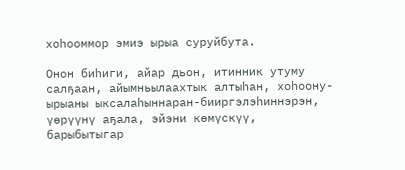хоһооммор эмиэ ырыа суруйбута.

Онон биһиги, айар дьон, итинник утуму салҕаан, айымньылаахтык алтыһан, хоһоону-ырыаны ыксалаһыннаран-бииргэлэһиннэрэн, үөрүүнү аҕала, эйэни көмүскүү, барыбытыгар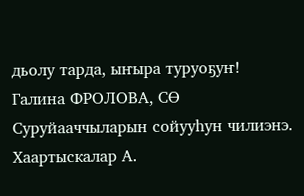дьолу тарда, ыҥыра туруоҕуҥ!
Галина ФРОЛОВА, СӨ Суруйааччыларын сойууһун чилиэнэ.
Хаартыскалар А.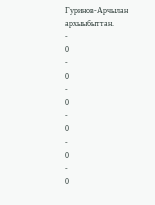Гуринов-Арчылан архыыбыттан.
-
0
-
0
-
0
-
0
-
0
-
0